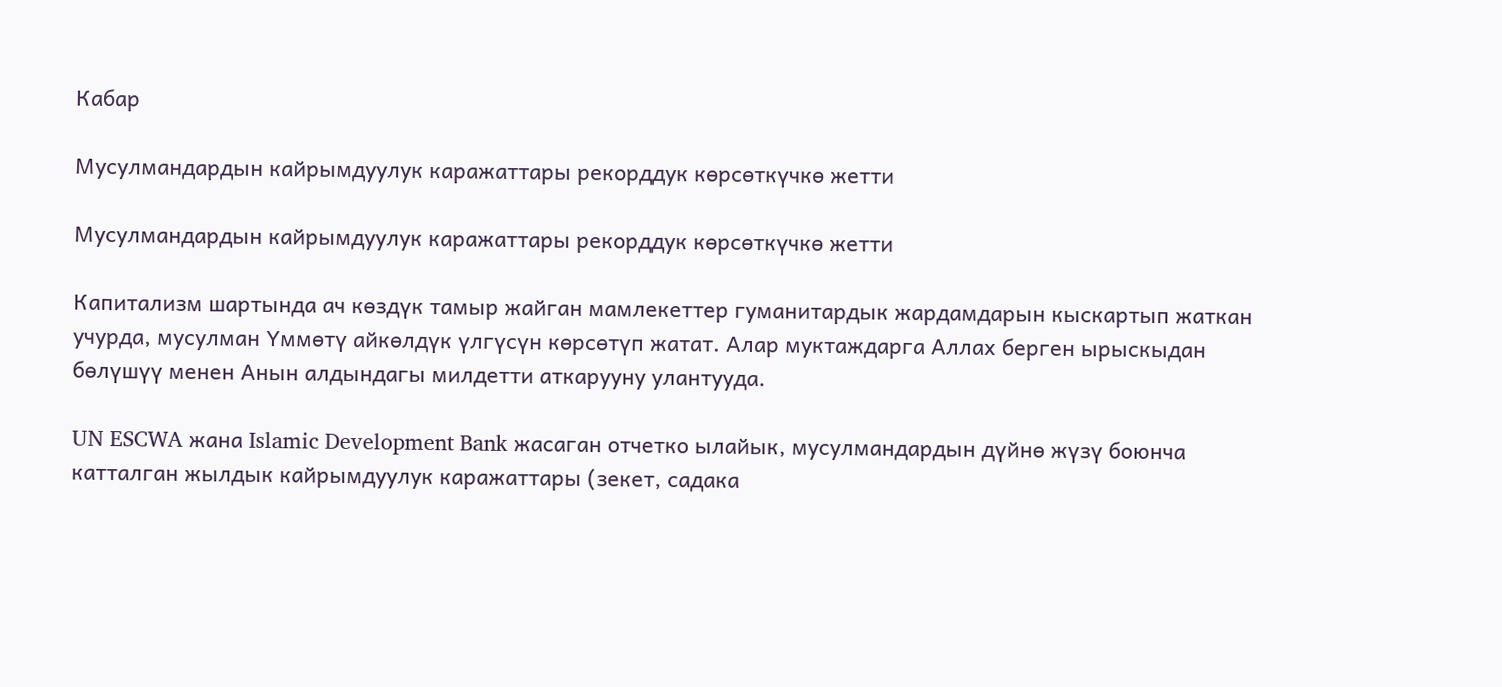Кабар

Мусулмандардын кайрымдуулук каражаттары рекорддук көрсөткүчкө жетти

Мусулмандардын кайрымдуулук каражаттары рекорддук көрсөткүчкө жетти

Капитализм шартында ач көздүк тамыр жайган мамлекеттер гуманитардык жардамдарын кыскартып жаткан учурда, мусулман Үммөтү айкөлдүк үлгүсүн көрсөтүп жатат. Алар муктаждарга Аллах берген ырыскыдан бөлүшүү менен Анын алдындагы милдетти аткарууну улантууда.

UN ESCWA жана Islamic Development Bank жасаган отчетко ылайык, мусулмандардын дүйнө жүзү боюнча катталган жылдык кайрымдуулук каражаттары (зекет, садака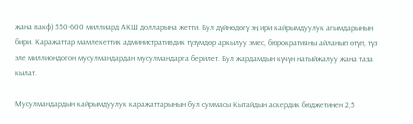жана вакф) 550-600 миллиард АКШ долларына жетти. Бул дүйнөдөгү эң ири кайрымдуулук агымдарынын бири. Каражаттар мамлекеттик административдик түзүмдөр аркылуу эмес, бюрократияны айланып өтүп, түз эле миллиондогон мусулмандардан мусулмандарга берилет. Бул жардамдын күчүн натыйжалуу жана таза кылат.

Мусулмандардын кайрымдуулук каражаттарынын бул суммасы Кытайдын аскердик бюджетинен 2,5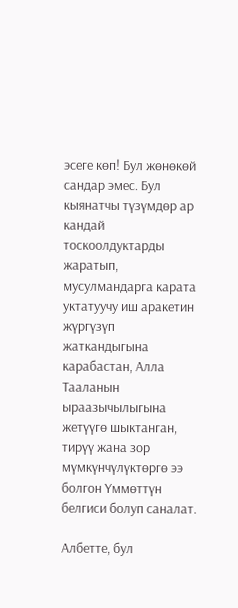эсеге көп! Бул жөнөкөй сандар эмес. Бул кыянатчы түзүмдөр ар кандай тоскоолдуктарды жаратып, мусулмандарга карата уктатуучу иш аракетин жүргүзүп жаткандыгына карабастан, Алла Тааланын ыраазычылыгына жетүүгө шыктанган, тирүү жана зор мүмкүнчүлүктөргө ээ болгон Үммөттүн белгиси болуп саналат.

Албетте, бул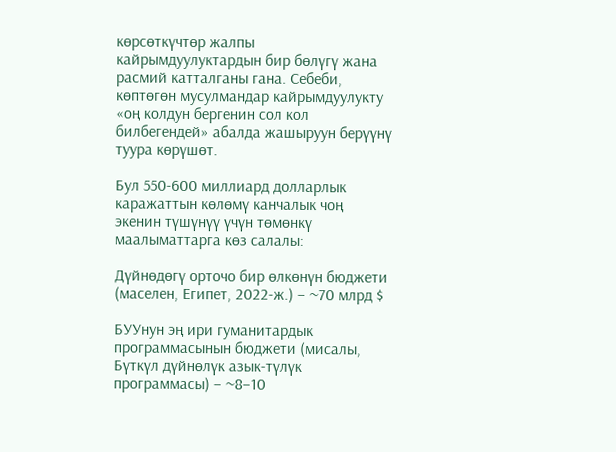көрсөткүчтөр жалпы кайрымдуулуктардын бир бөлүгү жана расмий катталганы гана. Себеби, көптөгөн мусулмандар кайрымдуулукту «оң колдун бергенин сол кол билбегендей» абалда жашыруун берүүнү туура көрүшөт.

Бул 550-600 миллиард долларлык каражаттын көлөмү канчалык чоң экенин түшүнүү үчүн төмөнкү маалыматтарга көз салалы:

Дүйнөдөгү орточо бир өлкөнүн бюджети (маселен, Египет, 2022-ж.) – ~70 млрд $

БУУнун эң ири гуманитардык программасынын бюджети (мисалы, Бүткүл дүйнөлүк азык-түлүк программасы) – ~8–10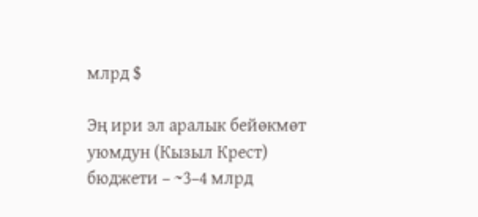млрд $

Эң ири эл аралык бейөкмөт уюмдун (Кызыл Крест) бюджети – ~3–4 млрд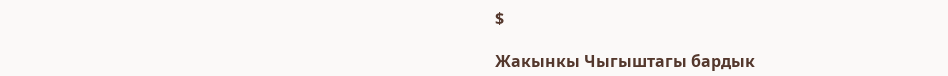$

Жакынкы Чыгыштагы бардык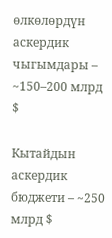өлкөлөрдүн аскердик чыгымдары – ~150–200 млрд $

Кытайдын аскердик бюджети – ~250 млрд $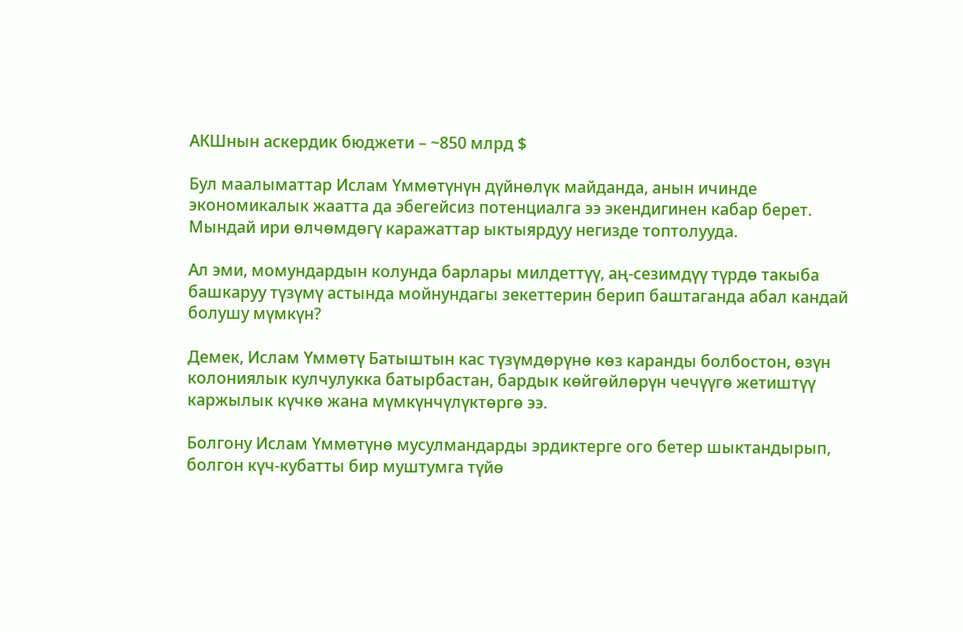АКШнын аскердик бюджети – ~850 млрд $

Бул маалыматтар Ислам Үммөтүнүн дүйнөлүк майданда, анын ичинде экономикалык жаатта да эбегейсиз потенциалга ээ экендигинен кабар берет. Мындай ири өлчөмдөгү каражаттар ыктыярдуу негизде топтолууда.

Ал эми, момундардын колунда барлары милдеттүү, аң-сезимдүү түрдө такыба башкаруу түзүмү астында мойнундагы зекеттерин берип баштаганда абал кандай болушу мүмкүн?

Демек, Ислам Үммөтү Батыштын кас түзүмдөрүнө көз каранды болбостон, өзүн колониялык кулчулукка батырбастан, бардык көйгөйлөрүн чечүүгө жетиштүү каржылык күчкө жана мүмкүнчүлүктөргө ээ.

Болгону Ислам Үммөтүнө мусулмандарды эрдиктерге ого бетер шыктандырып, болгон күч-кубатты бир муштумга түйө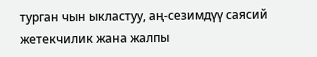турган чын ыкластуу, аң-сезимдүү саясий жетекчилик жана жалпы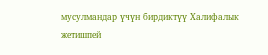мусулмандар үчүн бирдиктүү Халифалык жетишпей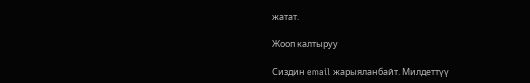жатат.

Жооп калтыруу

Сиздин email жарыяланбайт. Милдеттүү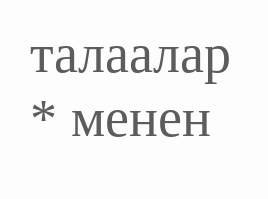талаалар * менен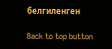белгиленген

Back to top button